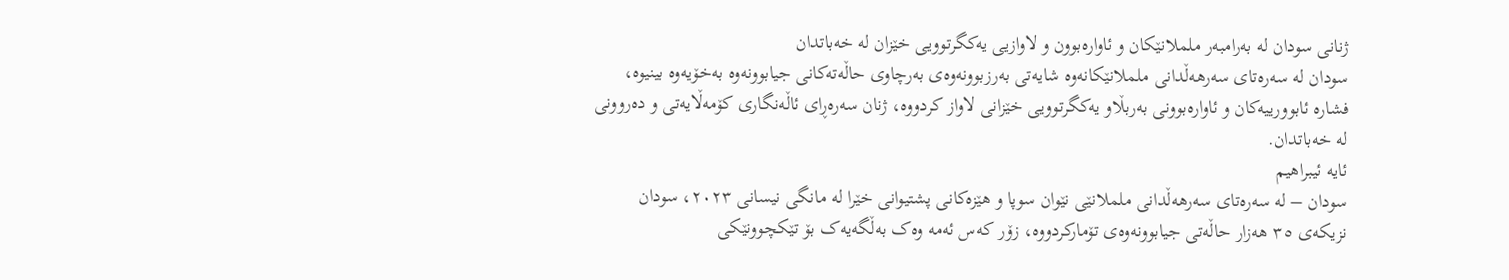ژنانی سودان لە بەرامبەر ململانێکان و ئاوارەبوون و لاوازیی یەکگرتوویی خێزان لە خەباتدان
سودان لە سەرەتای سەرهەڵدانی ململانێکانەوە شایەتی بەرزبوونەوەی بەرچاوی حاڵەتەکانی جیابوونەوە بەخۆیەوە بینیوە، فشارە ئابوورییەکان و ئاوارەبوونی بەربڵاو یەکگرتوویی خێزانی لاواز کردووە، ژنان سەرەڕای ئاڵەنگاری کۆمەڵایەتی و دەروونی لە خەباتدان.
ئایە ئیبراهیم
سودان – لە سەرەتای سەرهەڵدانی ململانێی نێوان سوپا و هێزەکانی پشتیوانی خێرا لە مانگی نیسانی ٢٠٢٣، سودان نزیکەی ٣٥ هەزار حاڵەتی جیابوونەوەی تۆمارکردووە، زۆر کەس ئەمە وەک بەڵگەیەک بۆ تێکچوونێکی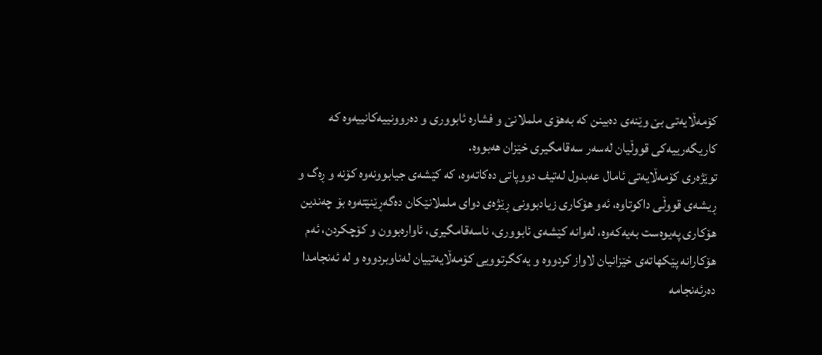کۆمەڵایەتی بێ وێنەی دەبینن کە بەهۆی ململانێ و فشارە ئابووری و دەروونییەکانییەوە کە کاریگەرییەکی قووڵیان لەسەر سەقامگیری خێزان هەبووە.
توێژەری کۆمەڵایەتی ئامال عەبدول لەتیف دووپاتی دەکاتەوە، کە کێشەی جیابوونەوە کۆنە و ڕەگ و ڕیشەی قووڵی داکوتاوە، ئەو هۆکاری زیادبوونی ڕێژەی دوای ململانێکان دەگەڕێنێتەوە بۆ چەندین هۆکاری پەیوەست بەیەکەوە، لەوانە کێشەی ئابووری، ناسەقامگیری، ئاوارەبوون و کۆچکردن، ئەم هۆکارانە پێکهاتەی خێزانیان لاواز کردووە و یەکگرتوویی کۆمەڵایەتییان لەناوبردووە و لە ئەنجامدا دەرئەنجامە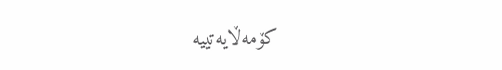کۆمەڵایەتییە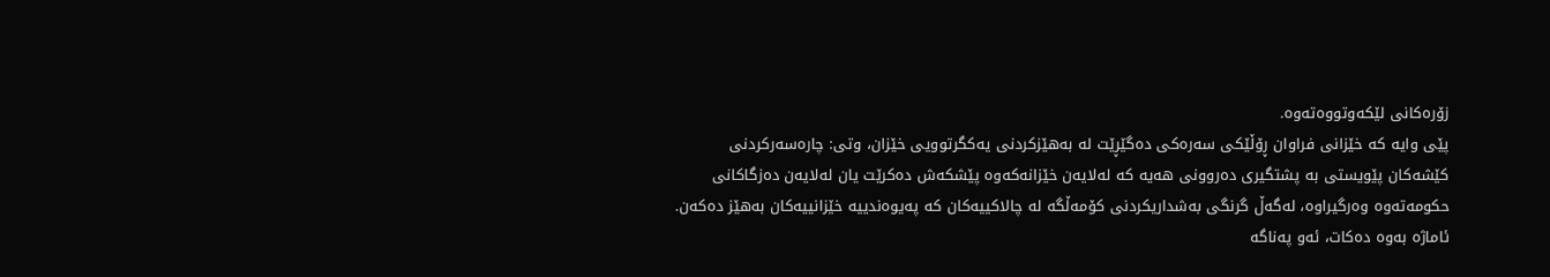زۆرەکانی لێکەوتووەتەوە.
پێی وایە کە خێزانی فراوان ڕۆڵێکی سەرەکی دەگێڕێت لە بەهێزکردنی یەکگرتوویی خێزان، وتی: چارەسەرکردنی کێشەکان پێویستی بە پشتگیری دەروونی هەیە کە لەلایەن خێزانەکەوە پێشکەش دەکرێت یان لەلایەن دەزگاکانی حکومەتەوە وەرگیراوە، لەگەڵ گرنگی بەشداریکردنی کۆمەڵگە لە چالاکییەکان کە پەیوەندییە خێزانییەکان بەهێز دەکەن.
ئاماژە بەوە دەکات، ئەو پەناگە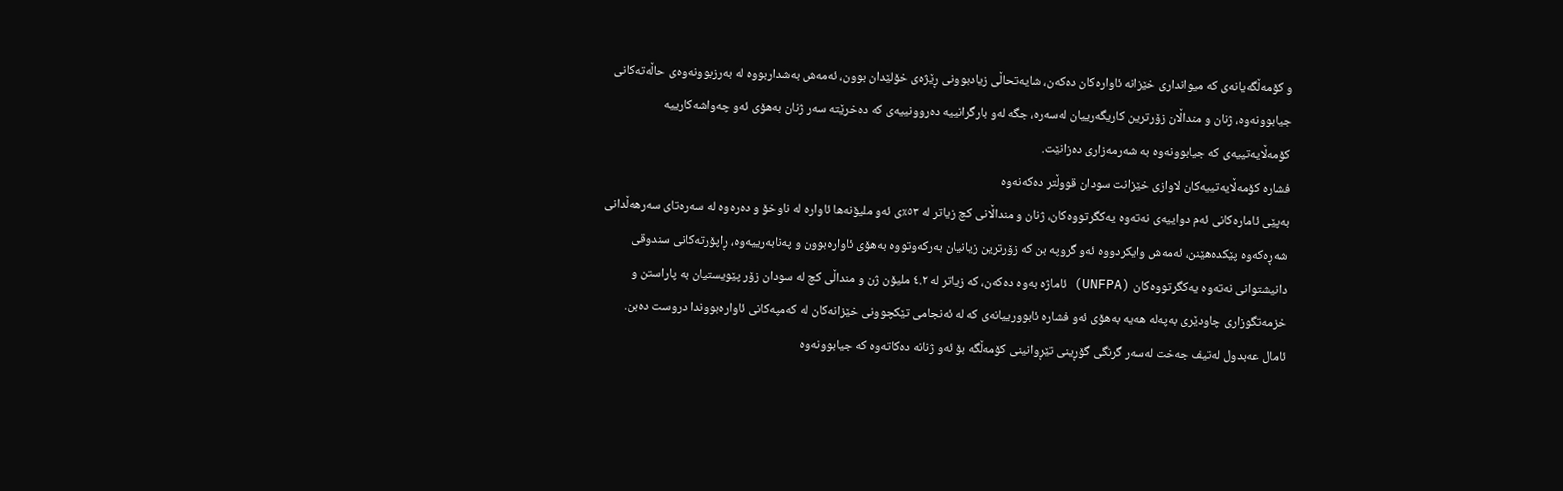و کۆمەڵگەیانەی کە میوانداری خێزانە ئاوارەکان دەکەن، شایەتحاڵی زیادبوونی ڕێژەی خۆلێدان بوون، ئەمەش بەشداربووە لە بەرزبوونەوەی حاڵەتەکانی جیابوونەوە، ژنان و منداڵان زۆرترین کاریگەرییان لەسەرە، جگە لەو بارگرانییە دەروونییەی کە دەخرێتە سەر ژنان بەهۆی ئەو چەواشەکارییە کۆمەڵایەتییەی کە جیابوونەوە بە شەرمەزاری دەزانێت.
فشارە کۆمەڵایەتییەکان لاوازی خێزانت سودان قووڵتر دەکەنەوە
بەپێی ئامارەکانی ئەم دواییەی نەتەوە یەکگرتووەکان، ژنان و منداڵانی کچ زیاتر لە ٥٣٪ی ئەو ملیۆنەها ئاوارە لە ناوخۆ و دەرەوە لە سەرەتای سەرهەڵدانی شەڕەکەوە پێکدەهێنن، ئەمەش وایکردووە ئەو گروپە بن کە زۆرترین زیانیان بەرکەوتووە بەهۆی ئاوارەبوون و پەنابەرییەوە، ڕاپۆرتەکانی سندوقی دانیشتوانی نەتەوە یەکگرتووەکان (UNFPA) ئاماژە بەوە دەکەن، کە زیاتر لە ٤.٢ ملیۆن ژن و منداڵی کچ لە سودان زۆر پێویستیان بە پاراستن و خزمەتگوزاری چاودێری بەپەلە هەیە بەهۆی ئەو فشارە ئابوورییانەی کە لە ئەنجامی تێکچوونی خێزانەکان لە کەمپەکانی ئاوارەبووندا دروست دەبن.
ئامال عەبدول لەتیف جەخت لەسەر گرنگی گۆڕینی تێڕوانینی کۆمەڵگە بۆ ئەو ژنانە دەکاتەوە کە جیابوونەوە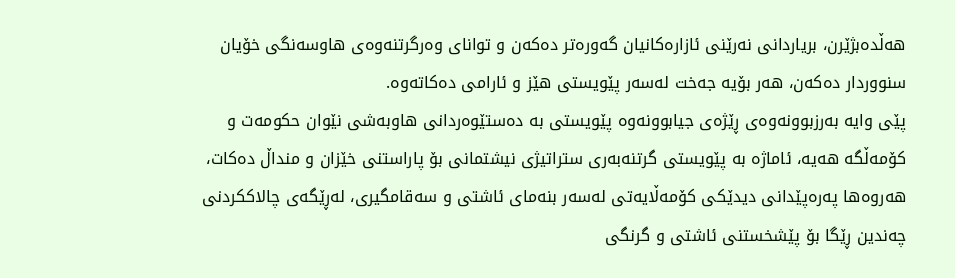هەڵدەبژێرن، بریاردانی نەرێنی ئازارەکانیان گەورەتر دەکەن و توانای وەرگرتنەوەی هاوسەنگی خۆیان سنووردار دەکەن، هەر بۆیە جەخت لەسەر پێویستی هێز و ئارامی دەکاتەوە.
پێی وایە بەرزبوونەوەی ڕێژەی جیابوونەوە پێویستی بە دەستێوەردانی هاوبەشی نێوان حکومەت و کۆمەڵگە هەیە، ئاماژە بە پێویستی گرتنەبەری ستراتیژی نیشتمانی بۆ پاراستنی خێزان و منداڵ دەکات، هەروەها پەرەپێدانی دیدێکی کۆمەڵایەتی لەسەر بنەمای ئاشتی و سەقامگیری، لەڕێگەی چالاککردنی چەندین ڕێگا بۆ پێشخستنی ئاشتی و گرنگی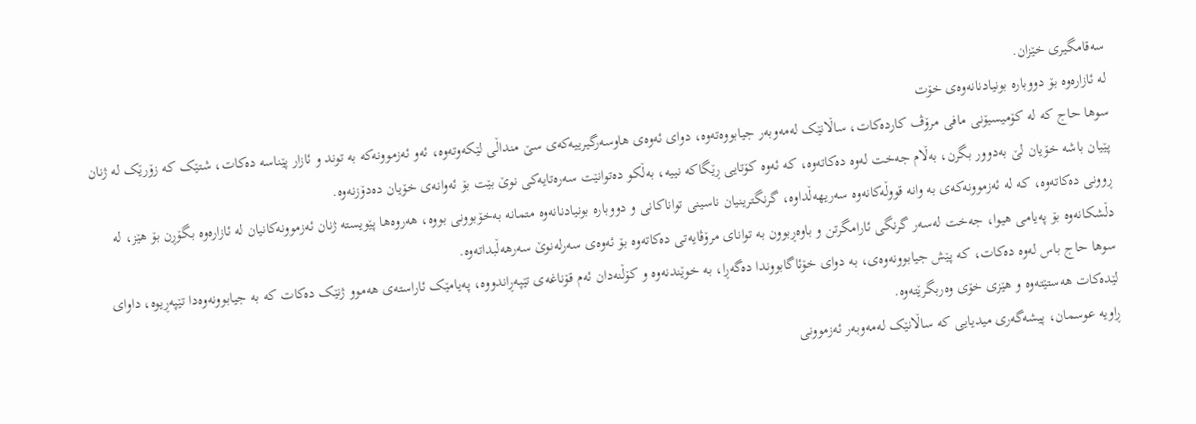سەقامگیری خێزان.
لە ئازارەوە بۆ دووبارە بونیادنانەوەی خۆت
سوها حاج کە لە کۆمیسیۆنی مافی مرۆڤ کاردەکات، ساڵانێک لەمەوبەر جیابووەتەوە، دوای ئەوەی هاوسەرگیرییەکەی سێ منداڵی لێکەوتەوە، ئەو ئەزموونەکە بە توند و ئازار پێناسە دەکات، شتێک کە زۆرێک لە ژنان پێیان باشە خۆیان لێ بەدوور بگرن، بەڵام جەخت لەوە دەکاتەوە، کە ئەوە کۆتایی ڕێگاکە نییە، بەڵکو دەتوانێت سەرەتایەکی نوێ بێت بۆ ئەوانەی خۆیان دەدۆزنەوە.
ڕوونی دەکاتەوە، کە لە ئەزموونەکەی بە وانە قووڵەکانەوە سەریهەڵداوە، گرنگترینیان ناسینی تواناکانی و دووبارە بونیادنانەوە متمانە بەخۆبوونی بووە، هەروەها پێویستە ژنان ئەزموونەکانیان لە ئازارەوە بگۆڕن بۆ هێز، لە دڵشکانەوە بۆ پەیامی هیوا، جەخت لەسەر گرنگی ئارامگرتن و باوەڕبوون بە توانای مرۆڤایەتی دەکاتەوە بۆ ئەوەی سەرلەنوێ سەرهەڵبداتەوە.
سوها حاج باس لەوە دەکات، کە پێش جیابوونەوەی، بە دوای خۆئاگابووندا دەگەڕا، بە خوێندنەوە و کۆڵنەدان ئەم قۆناغەی تێپەڕاندووە، پەیامێک ئاراستەی هەموو ژنێک دەکات کە بە جیابوونەوەدا تێپەڕیوە، داوای لێدەکات هەستێتەوە و هێزی خۆی وەربگرێتەوە.
ڕاویە عوسمان، پیشەگەری میدیایی کە ساڵانێک لەمەوبەر ئەزموونی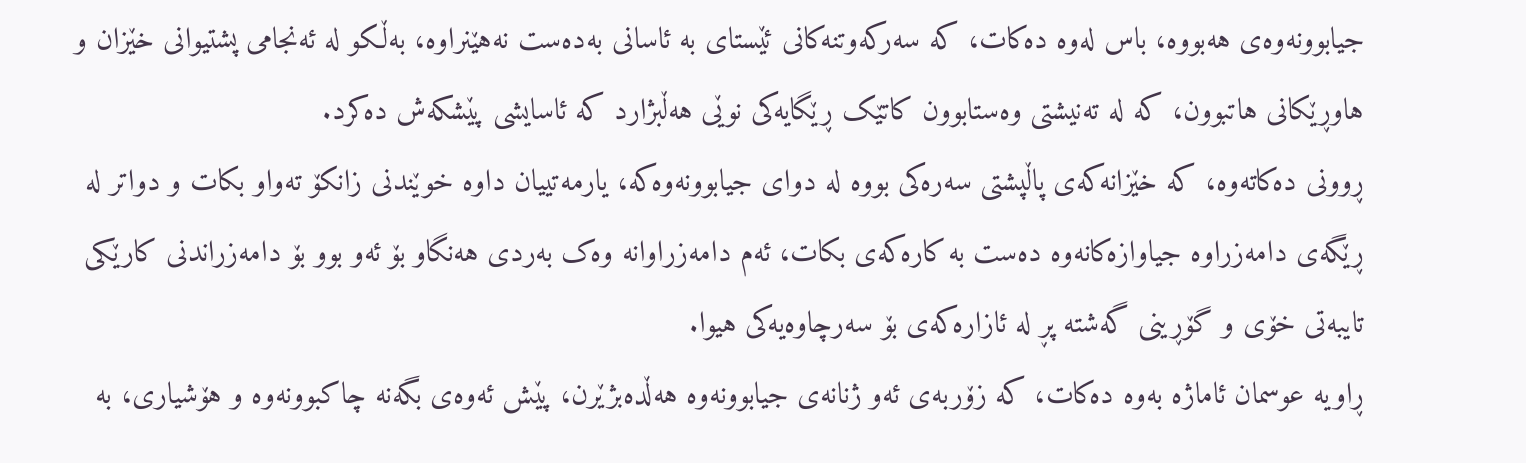جیابوونەوەی هەبووە، باس لەوە دەکات، کە سەرکەوتنەکانی ئێستای بە ئاسانی بەدەست نەهێنراوە، بەڵکو لە ئەنجامی پشتیوانی خێزان و هاوڕێکانی هاتبوون، کە لە تەنیشتی وەستابوون کاتێک ڕێگایەکی نوێی هەڵبژارد کە ئاسایشی پێشکەش دەکرد.
ڕوونی دەکاتەوە، کە خێزانەکەی پاڵپشتی سەرەکی بووە لە دوای جیابوونەوەکە، یارمەتییان داوە خوێندنی زانکۆ تەواو بکات و دواتر لە ڕێگەی دامەزراوە جیاوازەکانەوە دەست بە کارەکەی بکات، ئەم دامەزراوانە وەک بەردی هەنگاو بۆ ئەو بوو بۆ دامەزراندنی کارێکی تایبەتی خۆی و گۆڕینی گەشتە پڕ لە ئازارەکەی بۆ سەرچاوەیەکی هیوا.
ڕاویە عوسمان ئاماژە بەوە دەکات، کە زۆربەی ئەو ژنانەی جیابوونەوە هەڵدەبژێرن، پێش ئەوەی بگەنە چاکبوونەوە و هۆشیاری، بە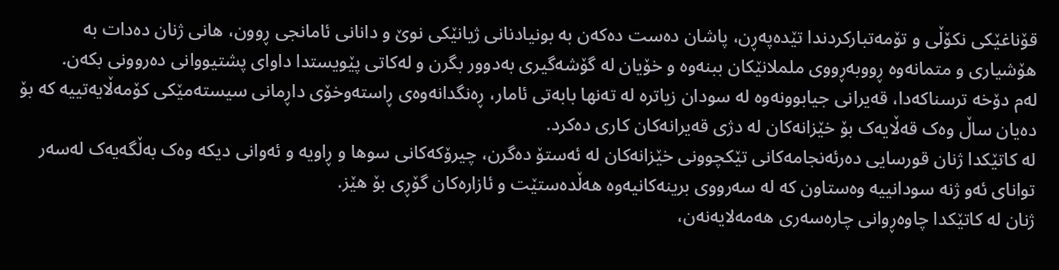قۆناغێکی نکۆڵی و تۆمەتبارکردندا تێدەپەڕن، پاشان دەست دەکەن بە بونیادنانی ژیانێکی نوێ و دانانی ئامانجی ڕوون، هانی ژنان دەدات بە هۆشیاری و متمانەوە ڕووبەڕووی ململانێکان ببنەوە و خۆیان لە گۆشەگیری بەدوور بگرن و لەکاتی پێویستدا داوای پشتیووانی دەروونی بکەن.
لەم دۆخە ترسناکەدا، قەیرانی جیابوونەوە لە سودان زیاترە لە تەنها بابەتی ئامار، ڕەنگدانەوەی ڕاستەوخۆی داڕمانی سیستەمێکی کۆمەڵایەتییە کە بۆ دەیان ساڵ وەک قەڵایەک بۆ خێزانەکان لە دژی قەیرانەکان کاری دەکرد.
لە کاتێکدا ژنان قورسایی دەرئەنجامەکانی تێکچوونی خێزانەکان لە ئەستۆ دەگرن، چیرۆکەکانی سوها و ڕاویە و ئەوانی دیکە وەک بەڵگەیەک لەسەر توانای ئەو ژنە سودانییە وەستاون کە لە سەرووی برینەکانیەوە هەڵدەستێت و ئازارەکان گۆڕی بۆ هێز.
ژنان لە کاتێکدا چاوەڕوانی چارەسەری هەمەلایەنەن،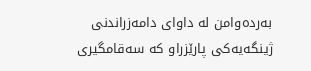بەردەوامن لە داوای دامەزراندنی ژینگەیەکی پارێزراو کە سەقامگیری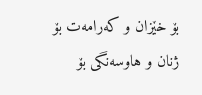بۆ خێزان و کەرامەت بۆ ژنان و هاوسەنگی بۆ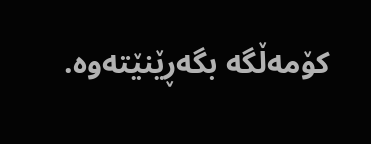کۆمەڵگە بگەڕێنێتەوە.